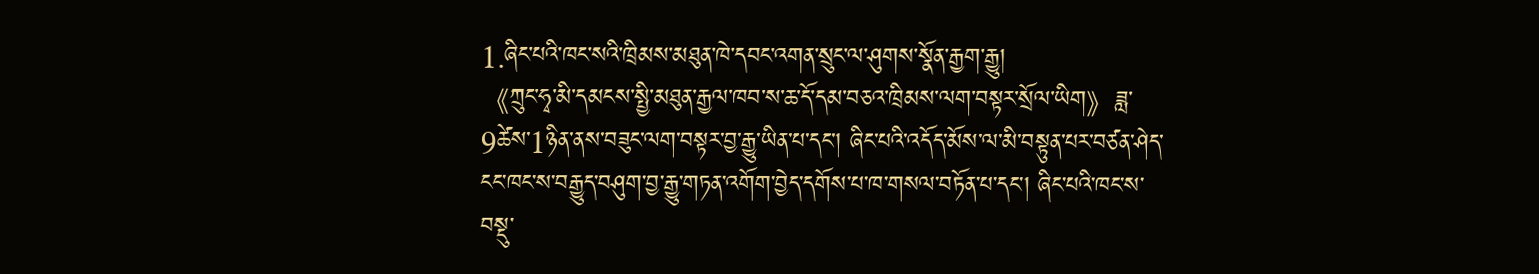1.ཞིང་པའི་ཁང་སའི་ཁྲིམས་མཐུན་ཁེ་དབང་འགན་སྲུང་ལ་ཤུགས་སྣོན་རྒྱག་རྒྱུ།
《ཀྲུང་ཧྭ་མི་དམངས་སྤྱི་མཐུན་རྒྱལ་ཁབ་ས་ཆ་དོ་དམ་བཅའ་ཁྲིམས་ལག་བསྟར་སྲོལ་ཡིག》ཟླ་9ཚེས་1ཉིན་ནས་བཟུང་ལག་བསྟར་བྱ་རྒྱུ་ཡིན་པ་དང་། ཞིང་པའི་འདོད་མོས་ལ་མི་བསྟུན་པར་བཙན་ཤེད་ངང་ཁང་ས་བརྒྱུད་བཤུག་བྱ་རྒྱུ་གཏན་འགོག་བྱེད་དགོས་པ་ཁ་གསལ་བཏོན་པ་དང་། ཞིང་པའི་ཁང་ས་བསྡུ་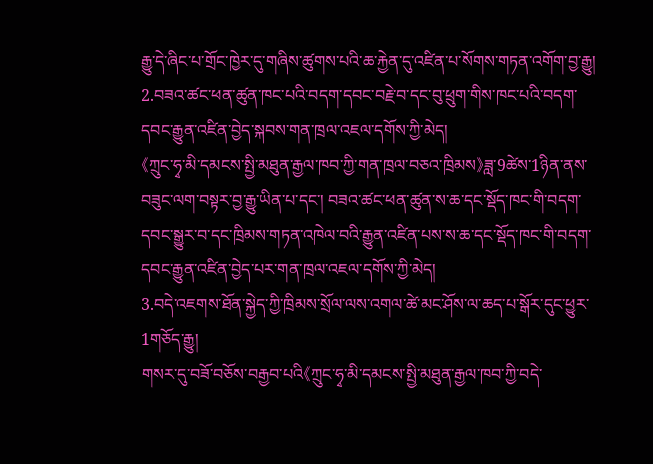རྒྱུ་དེ་ཞིང་པ་གྲོང་ཁྱེར་དུ་གཞིས་ཚུགས་པའི་ཆ་རྐྱེན་དུ་འཛིན་པ་སོགས་གཏན་འགོག་བྱ་རྒྱུ།
2.བཟའ་ཚང་ཕན་ཚུན་ཁང་པའི་བདག་དབང་བརྗེ་བ་དང་བུ་ཕྲུག་གིས་ཁང་པའི་བདག་དབང་རྒྱུན་འཛིན་བྱེད་སྐབས་གན་ཁྲལ་འཇལ་དགོས་ཀྱི་མེད།
《ཀྲུང་ཧྭ་མི་དམངས་སྤྱི་མཐུན་རྒྱལ་ཁབ་ཀྱི་གན་ཁྲལ་བཅའ་ཁྲིམས》ཟླ་9ཚེས་1ཉིན་ནས་བཟུང་ལག་བསྟར་བྱ་རྒྱུ་ཡིན་པ་དང་། བཟའ་ཚང་ཕན་ཚུན་ས་ཆ་དང་སྡོད་ཁང་གི་བདག་དབང་སྒྱུར་བ་དང་ཁྲིམས་གཏན་འཁེལ་བའི་རྒྱུན་འཛིན་པས་ས་ཆ་དང་སྡོད་ཁང་གི་བདག་དབང་རྒྱུན་འཛིན་བྱེད་པར་གན་ཁྲལ་འཇལ་དགོས་ཀྱི་མེད།
3.བདེ་འཇགས་ཐོན་སྐྱེད་ཀྱི་ཁྲིམས་སྲོལ་ལས་འགལ་ཚེ་མང་ཤོས་ལ་ཆད་པ་སྒོར་དུང་ཕྱུར་1གཅོད་རྒྱུ།
གསར་དུ་བཟོ་བཅོས་བརྒྱབ་པའི《ཀྲུང་ཧྭ་མི་དམངས་སྤྱི་མཐུན་རྒྱལ་ཁབ་ཀྱི་བདེ་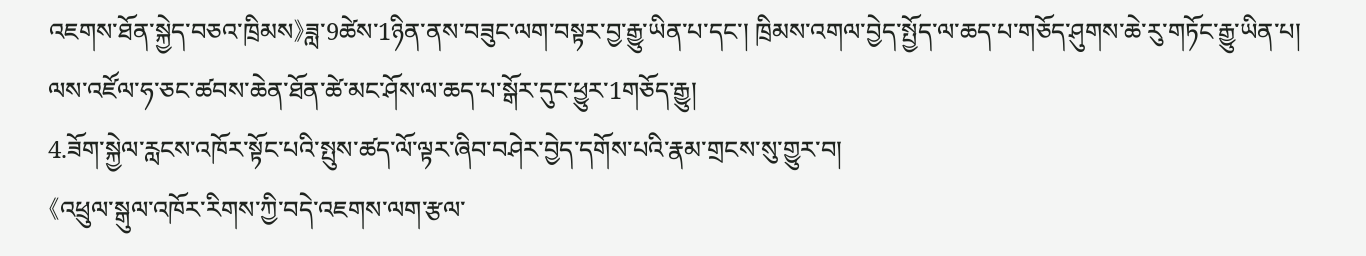འཇགས་ཐོན་སྐྱེད་བཅའ་ཁྲིམས》ཟླ་9ཚེས་1ཉིན་ནས་བཟུང་ལག་བསྟར་བྱ་རྒྱུ་ཡིན་པ་དང་། ཁྲིམས་འགལ་བྱེད་སྤྱོད་ལ་ཆད་པ་གཅོད་ཤུགས་ཆེ་རུ་གཏོང་རྒྱུ་ཡིན་པ། ལས་འཛོལ་ཧ་ཅང་ཚབས་ཆེན་ཐོན་ཚེ་མང་ཤོས་ལ་ཆད་པ་སྒོར་དུང་ཕྱུར་1གཅོད་རྒྱུ།
4.ཟོག་སྐྱེལ་རླངས་འཁོར་སྟོང་པའི་སྤུས་ཚད་ལོ་ལྟར་ཞིབ་བཤེར་བྱེད་དགོས་པའི་རྣམ་གྲངས་སུ་གྱུར་བ།
《འཕྲུལ་སྒུལ་འཁོར་རིགས་ཀྱི་བདེ་འཇགས་ལག་རྩལ་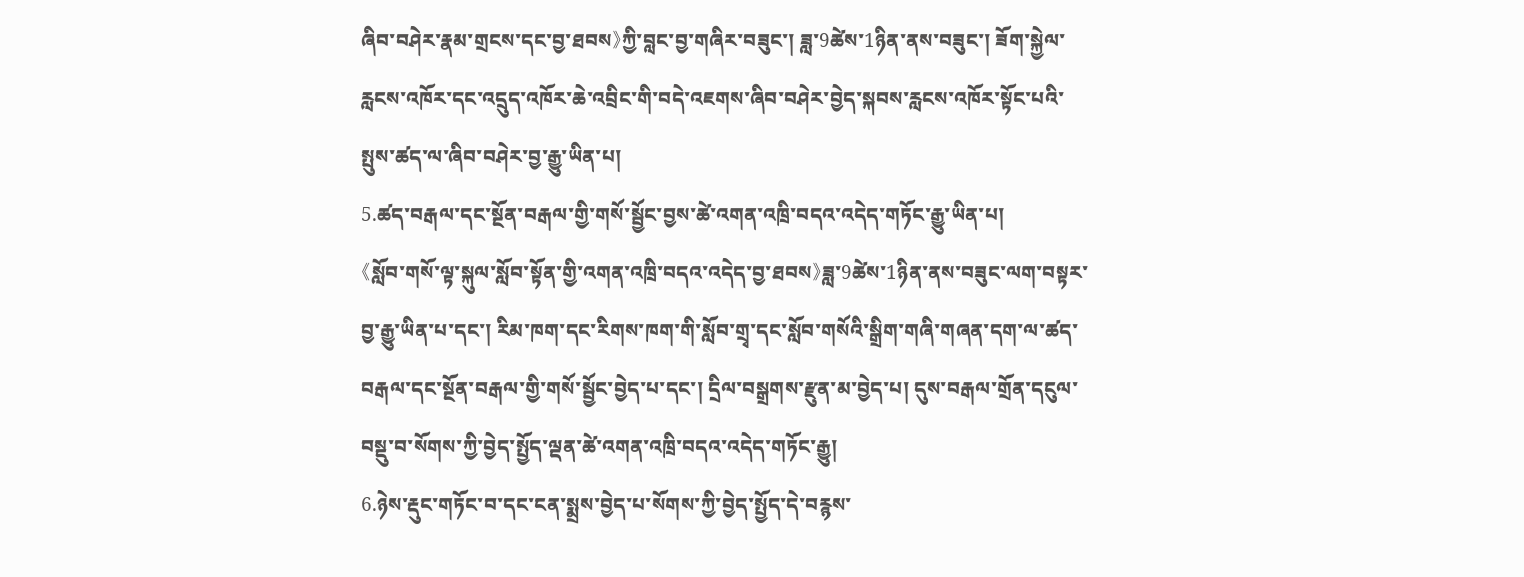ཞིབ་བཤེར་རྣམ་གྲངས་དང་བྱ་ཐབས》ཀྱི་བླང་བྱ་གཞིར་བཟུང་། ཟླ་9ཚེས་1ཉིན་ནས་བཟུང་། ཟོག་སྐྱེལ་རླངས་འཁོར་དང་འདྲུད་འཁོར་ཆེ་འབྲིང་གི་བདེ་འཇགས་ཞིབ་བཤེར་བྱེད་སྐབས་རླངས་འཁོར་སྟོང་པའི་སྤུས་ཚད་ལ་ཞིབ་བཤེར་བྱ་རྒྱུ་ཡིན་པ།
5.ཚད་བརྒལ་དང་སྔོན་བརྒལ་གྱི་གསོ་སྦྱོང་བྱས་ཚེ་འགན་འཁྲི་བདའ་འདེད་གཏོང་རྒྱུ་ཡིན་པ།
《སློབ་གསོ་ལྟ་སྐུལ་སློབ་སྟོན་གྱི་འགན་འཁྲི་བདའ་འདེད་བྱ་ཐབས》ཟླ་9ཚེས་1ཉིན་ནས་བཟུང་ལག་བསྟར་བྱ་རྒྱུ་ཡིན་པ་དང་། རིམ་ཁག་དང་རིགས་ཁག་གི་སློབ་གྲྭ་དང་སློབ་གསོའི་སྒྲིག་གཞི་གཞན་དག་ལ་ཚད་བརྒལ་དང་སྔོན་བརྒལ་གྱི་གསོ་སྦྱོང་བྱེད་པ་དང་། དྲིལ་བསྒྲགས་རྫུན་མ་བྱེད་པ། དུས་བརྒལ་གྲོན་དངུལ་བསྡུ་བ་སོགས་ཀྱི་བྱེད་སྤྱོད་ལྡན་ཚེ་འགན་འཁྲི་བདའ་འདེད་གཏོང་རྒྱུ།
6.ཉེས་རྡུང་གཏོང་བ་དང་ངན་སྨྲས་བྱེད་པ་སོགས་ཀྱི་བྱེད་སྤྱོད་དེ་བརྙས་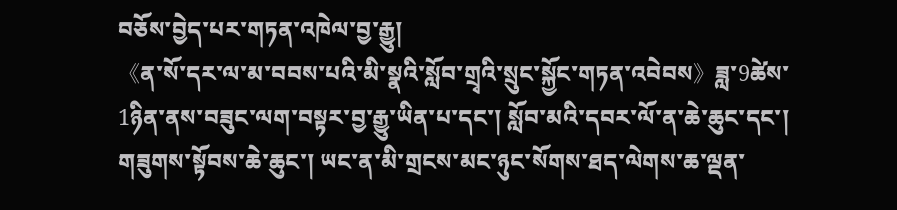བཅོས་བྱེད་པར་གཏན་འཁེལ་བྱ་རྒྱུ།
《ན་སོ་དར་ལ་མ་བབས་པའི་མི་སྣའི་སློབ་གྲྭའི་སྲུང་སྐྱོང་གཏན་འབེབས》ཟླ་9ཚེས་1ཉིན་ནས་བཟུང་ལག་བསྟར་བྱ་རྒྱུ་ཡིན་པ་དང་། སློབ་མའི་དབར་ལོ་ན་ཆེ་ཆུང་དང་། གཟུགས་སྟོབས་ཆེ་ཆུང་། ཡང་ན་མི་གྲངས་མང་ཉུང་སོགས་ཐད་ལེགས་ཆ་ལྡན་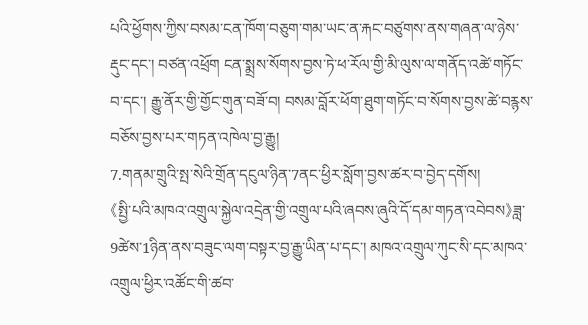པའི་ཕྱོགས་ཀྱིས་བསམ་ངན་ཁོག་བཅུག་གམ་ཡང་ན་རྐང་བཙུགས་ནས་གཞན་ལ་ཉེས་རྡུང་དང་། བཙན་འཕྲོག ངན་སྨྲས་སོགས་བྱས་ཏེ་ཕ་རོལ་གྱི་མི་ལུས་ལ་གནོད་འཚེ་གཏོང་བ་དང་། རྒྱུ་ནོར་གྱི་གྱོང་གུན་བཟོ་བ། བསམ་བློར་ཕོག་ཐུག་གཏོང་བ་སོགས་བྱས་ཚེ་བརྙས་བཅོས་བྱས་པར་གཏན་འཁེལ་བྱ་རྒྱུ།
7.གནམ་གྲུའི་སྤ་སེའི་གྲོན་དངུལ་ཉིན་7ནང་ཕྱིར་སློག་བྱས་ཚར་བ་བྱེད་དགོས།
《སྤྱི་པའི་མཁའ་འགྲུལ་སྐྱེལ་འདྲེན་གྱི་འགྲུལ་པའི་ཞབས་ཞུའི་དོ་དམ་གཏན་འབེབས》ཟླ་9ཚེས་1ཉིན་ནས་བཟུང་ལག་བསྟར་བྱ་རྒྱུ་ཡིན་པ་དང་། མཁའ་འགྲུལ་ཀུང་སི་དང་མཁའ་འགྲུལ་ཕྱིར་འཚོང་གི་ཚབ་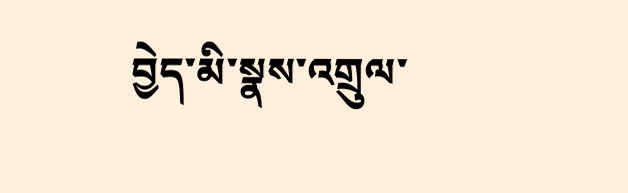བྱེད་མི་སྣས་འགྲུལ་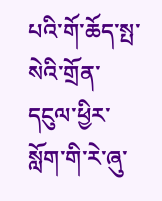པའི་གོ་ཆོད་སྤ་སེའི་གྲོན་དངུལ་ཕྱིར་སློག་གི་རེ་ཞུ་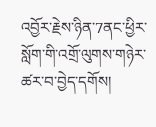འབྱོར་རྗེས་ཉིན་7ནང་ཕྱིར་སློག་གི་འགྲོ་ལུགས་གཉེར་ཚར་བ་བྱེད་དགོས།